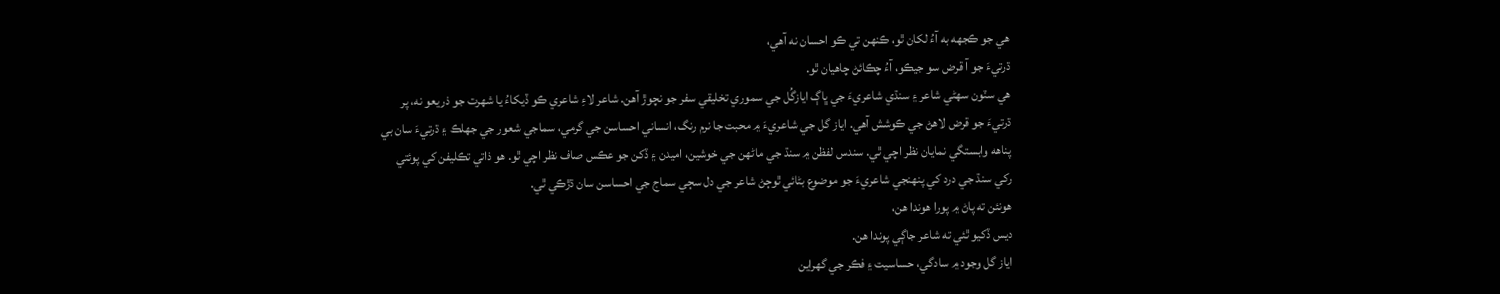هي جو ڪجهه به آءُ لکان ٿو، ڪنهن تي ڪو احسان نه آهي،
ڌرتيءَ جو آ قرض سو جيڪو، آءُ چڪائڻ چاهيان ٿو.
هي سٽون سهڻي شاعر ۽ سنڌي شاعريءَ جي ڀاڳ ايازگُل جي سموري تخليقي سفر جو نچوڙ آهن. شاعر لاءِ شاعري ڪو ڏيکاءُ يا شهرت جو ذريعو نه، پر ڌرتيءَ جو قرض لاهڻ جي ڪوشش آهي. اياز گل جي شاعريءَ ۾ محبت جا نرم رنگ، انساني احساسن جي گرمي، سماجي شعور جي جهلڪ ۽ ڌرتيءَ سان بي پناهه وابستگي نمايان نظر اچي ٿي. سندس لفظن ۾ سنڌ جي ماڻهن جي خوشين، اميدن ۽ ڏکن جو عڪس صاف نظر اچي ٿو. هو ذاتي تڪليفن کي پوئتي رکي سنڌ جي درد کي پنهنجي شاعريءَ جو موضوع بڻائي ٿوڄڻ شاعر جي دل سڄي سماج جي احساسن سان ڌڙڪي ٿي.
هونئن ته پاڻ ۾ پورا هوندا هن،
ديس ڏکيو ٿئي ته شاعر جاڳي پوندا هن.
اياز گل وجود ۾ سادگي، حساسيت ۽ فڪر جي گهراين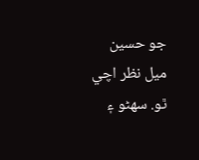جو حسين ميل نظر اچي ٿو. سهڻو ۽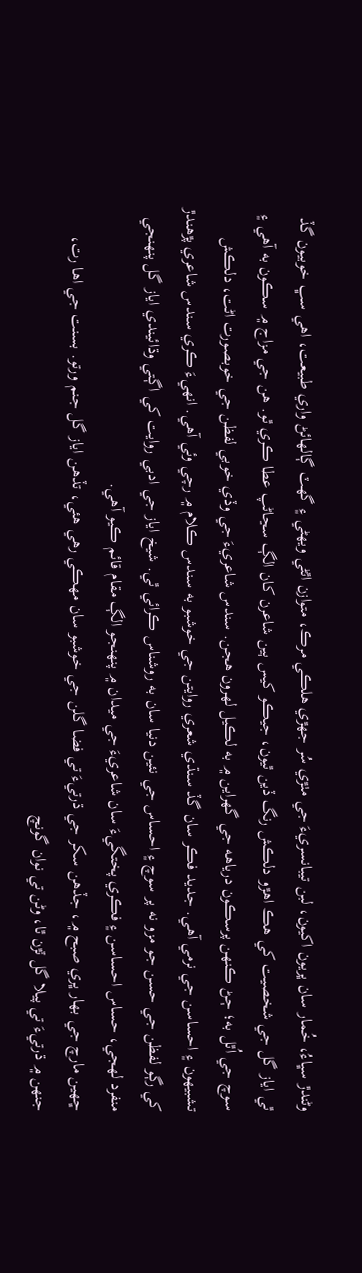وڻندڙ سڀاءُ، خُمار سان ڀريون اکيون، لبن تيبانسريءَ جي مٺڙي سُر جهڙي هلڪي مرڪ، متوازن اٿڻي ويهڻي ۽ گهٽ ڳالهائڻ واري طبيعت، اهي سڀ خوبيون گڏ ٿي اياز گل جي شخصيت کي هڪ اهڙو دلڪش رنگ ڏين ٿيون، جيڪو کيس ٻين شاعرن کان الڳ سڃاڻپ عطا ڪري ٿو. هن جي مزاج ۾ سڪون به آهي ۽ سوچ جي اُٿل به؛ ڄڻ ڪنهن پرسڪون درياهه جي گهراين ۾ به لڪيل لهرون هجن. سندس شاعريءَ جي وڏي خوبي لفظن جي خوبصورت اڻت، دلڪش تشبيهون ۽ احساسن جي نرمي آهي. جديد فڪر سان گڏ سنڌي شعري روايتن جي خوشبو به سندس ڪلام ۾ رچي وئي آهي. انهيءَ ڪري سندس شاعري پڙهندڙ کي رڳو لفظن جي حسن جو مزو نه پر سوچ ۽ احساس جي نئين دنيا سان به روشناس ڪرائي ٿي. شيخ اياز جي ادبي روايت کي اڳتي وڌائيندي اياز گل پنهنجي منفرد لهجي، حساس احساسن ۽ فڪري پختگيءَ سان شاعريءَ جي ميدان ۾ پنهنجو الڳ مقام قائم ڪيو آهي.
ڇهين مارچ جي بهار ڀري صبح ۾، جڏهن سکر جي ڌرتيءَ تي فضا گلن جي خوشبو سان مهڪي رهي هئي، تڏهن اياز گل جنم ورتو. بسنت جي اها رت، جنهن ۾ ڌرتيءَ تي پيلا گل ٽڙن ٿا، وڻن تي نوان گونچ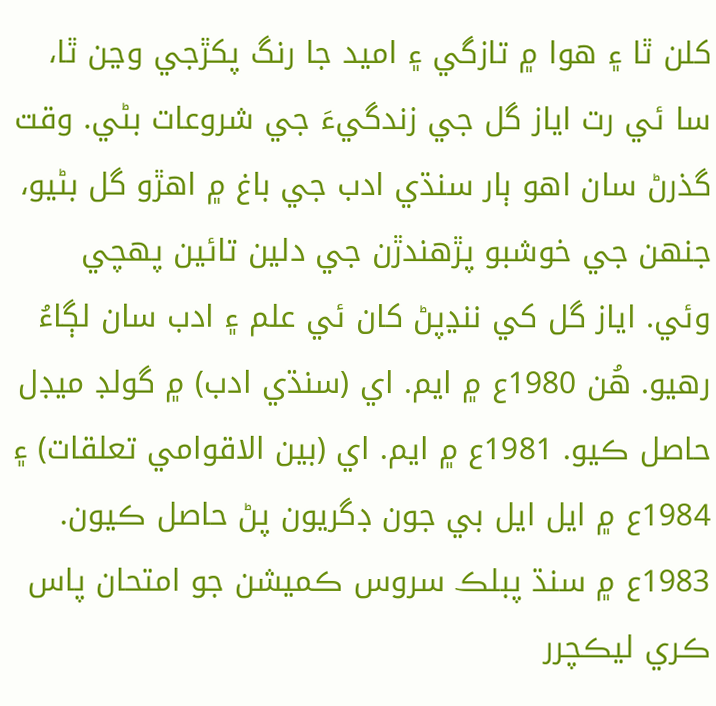کلن ٿا ۽ هوا ۾ تازگي ۽ اميد جا رنگ پکڙجي وڃن ٿا، سا ئي رت اياز گل جي زندگيءَ جي شروعات بڻي. وقت گذرڻ سان اهو ٻار سنڌي ادب جي باغ ۾ اهڙو گل بڻيو، جنهن جي خوشبو پڙهندڙن جي دلين تائين پهچي وئي. اياز گل کي ننڍپڻ کان ئي علم ۽ ادب سان لڳاءُ رهيو. هُن 1980ع ۾ ايم. اي (سنڌي ادب) ۾ گولڊ ميڊل حاصل ڪيو. 1981ع ۾ ايم. اي (بين الاقوامي تعلقات) ۽ 1984ع ۾ ايل ايل بي جون ڊگريون پڻ حاصل ڪيون. 1983ع ۾ سنڌ پبلڪ سروس ڪميشن جو امتحان پاس ڪري ليڪچرر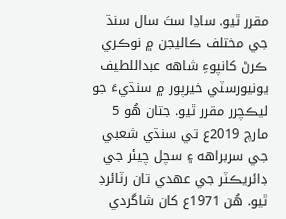مقرر ٿيو. ساڍا ستَ سال سنڌ جي مختلف ڪاليجن ۾ نوڪري ڪرڻ کانپوءِ شاهه عبداللطيف يونيورسٽي خيرپور ۾ سنڌيءَ جو ليڪچرر مقرر ٿيو. جتان هُو 5 مارچ 2019ع تي سنڌي شعبي جي سربراهه ۽ سچل چيئر جي ڊائريڪٽر جي عھدي تان رٽائرڊ ٿيو. هُن 1971ع کان شاگردي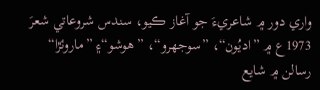واري دور ۾ شاعريءَ جو آغاز ڪيو، سندس شروعاتي شعرَ 1973ع ۾ ”اديُون“، ”سوجهرو“، ”هوشو“۽ ”ماروئڙا“ رسالن ۾ شايع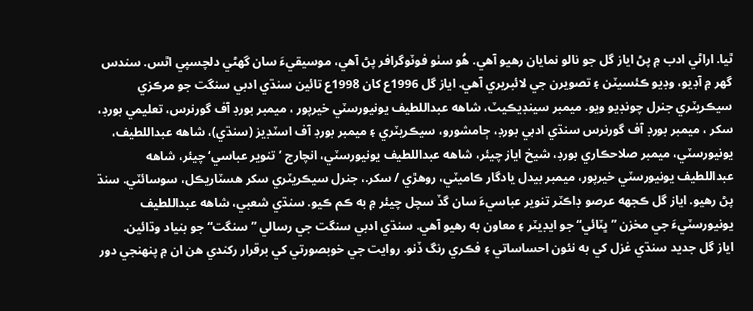ٿيا. اراڻي ادب ۾ پڻ اياز گل جو نالو نمايان رهيو آهي. هُو سٺو فوٽوگرافر پڻ آهي، موسيقيءَ سان گهڻي دلچسپي اٿس. سندس گهر ۾ آڊيو، وڊيو ڪئسيٽن ۽ تصويرن جي لائبريري آهي. اياز گل 1996ع کان 1998ع تائين سنڌي ادبي سنگت جو مرڪزي سيڪريٽري جنرل چونڊيو ويو. ميمبر سينڊيڪيٽ، شاهه عبداللطيف يونيورسٽي خيرپور ، ميمبر بورڊ آف گورنرس، تعليمي بورڊ، سکر ، ميمبر بورڊ آف گورنرس سنڌي ادبي بورڊ، ڄامشورو، سيڪريٽري ۽ ميمبر بورڊ آف اسٽڊيز (سنڌي)، شاهه عبداللطيف، يونيورسٽي، ميمبر صلاحڪاري بورڊ، شيخ اياز چيئر، شاهه عبداللطيف يونيورسٽي، انچارج ’تنوير عباسي‘ چيئر، شاهه عبداللطيف يونيورسٽي خيرپور، ميمبر بيدل يادگار ڪاميٽي، روهڙي / سکر.، جنرل سيڪريٽري سکر هسٽاريڪل، سوسائٽي. سنڌ پڻ رهيو. اياز گل ڪجهه عرصو ڊاڪٽر تنوير عباسيءَ سان گڏ سچل چيئر ۾ به ڪم ڪيو. سنڌي شعبي، شاهه عبداللطيف يونيورسٽيءَ جي مخزن ”ڀٽائي“ جو ايڊيٽر ۽ معاون به رهيو آهي. سنڌي ادبي سنگت جي رسالي ”سنگت“ جو بنياد وڌائين.
اياز گل جديد سنڌي غزل کي به نئون احساساتي ۽ فڪري رنگ ڏنو. روايت جي خوبصورتي کي برقرار رکندي هن ان ۾ پنهنجي دور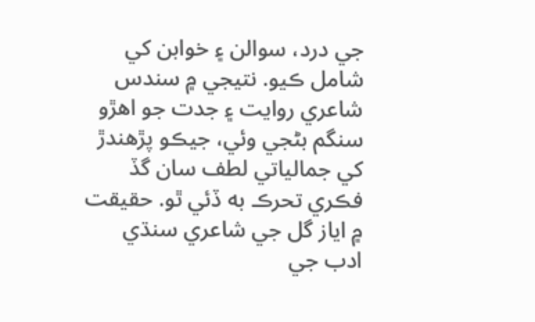جي درد، سوالن ۽ خوابن کي شامل ڪيو. نتيجي ۾ سندس شاعري روايت ۽ جدت جو اهڙو سنگم بڻجي وئي، جيڪو پڙهندڙ کي جمالياتي لطف سان گڏ فڪري تحرڪ به ڏئي ٿو. حقيقت ۾ اياز گل جي شاعري سنڌي ادب جي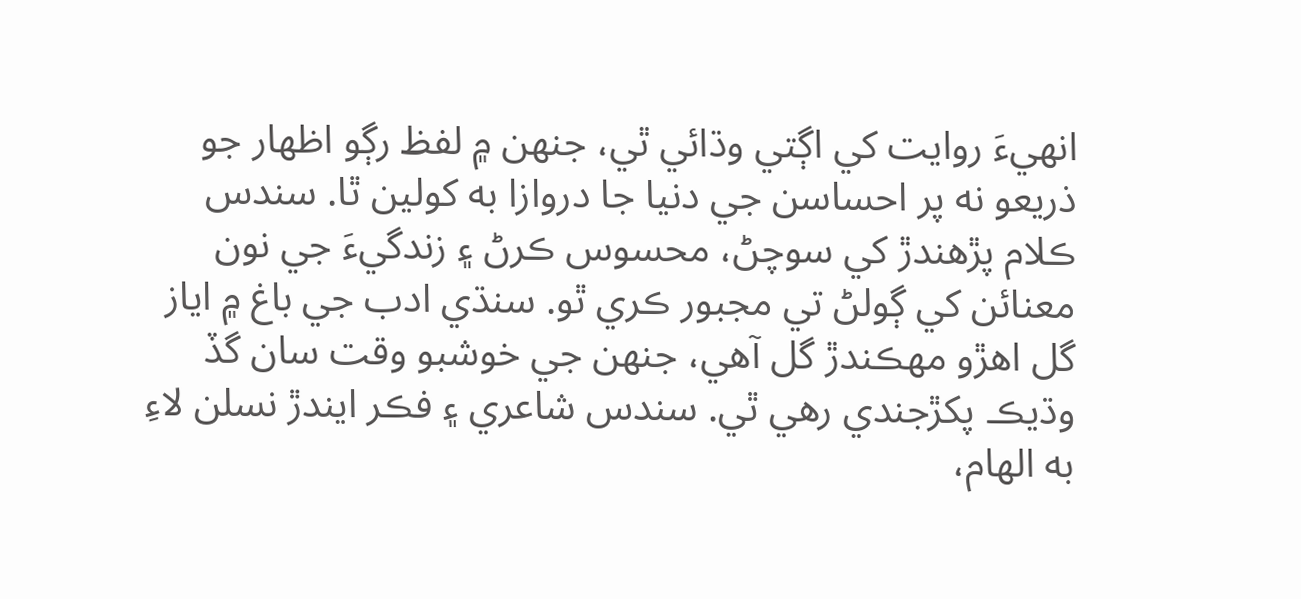انهيءَ روايت کي اڳتي وڌائي ٿي، جنهن ۾ لفظ رڳو اظهار جو ذريعو نه پر احساسن جي دنيا جا دروازا به کولين ٿا. سندس ڪلام پڙهندڙ کي سوچڻ، محسوس ڪرڻ ۽ زندگيءَ جي نون معنائن کي ڳولڻ تي مجبور ڪري ٿو. سنڌي ادب جي باغ ۾ اياز گل اهڙو مهڪندڙ گل آهي، جنهن جي خوشبو وقت سان گڏ وڌيڪ پکڙجندي رهي ٿي. سندس شاعري ۽ فڪر ايندڙ نسلن لاءِ به الهام،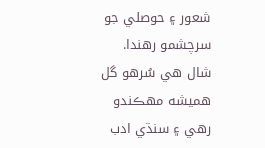شعور ۽ حوصلي جو سرچشمو رهندا. شال هي سُرهو گل هميشه مهڪندو رهي ۽ سنڌي ادب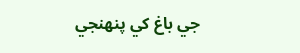جي باغ کي پنهنجي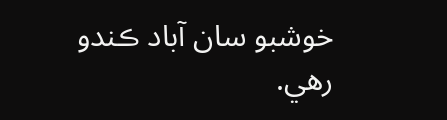خوشبو سان آباد ڪندو رهي.